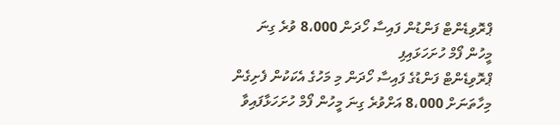ޕްރޮވިޑެންޓް ފަންޑުން ފައިސާ ހޯދަން 8،000 ވުރެ ގިނަ މީހުން ފޯމް ހުށަހަޅައިފި
ޕްރޮވިޑެންޓް ފަންޑުގެ ފައިސާ ހޯދަން މި މަހުގެ އެކަކުން ފެށިގެން މިހާތަނަށް 8،000 އަށްވުރެ ގިނަ މީހުން ފޯމް ހުށަހަޅާފައިވާ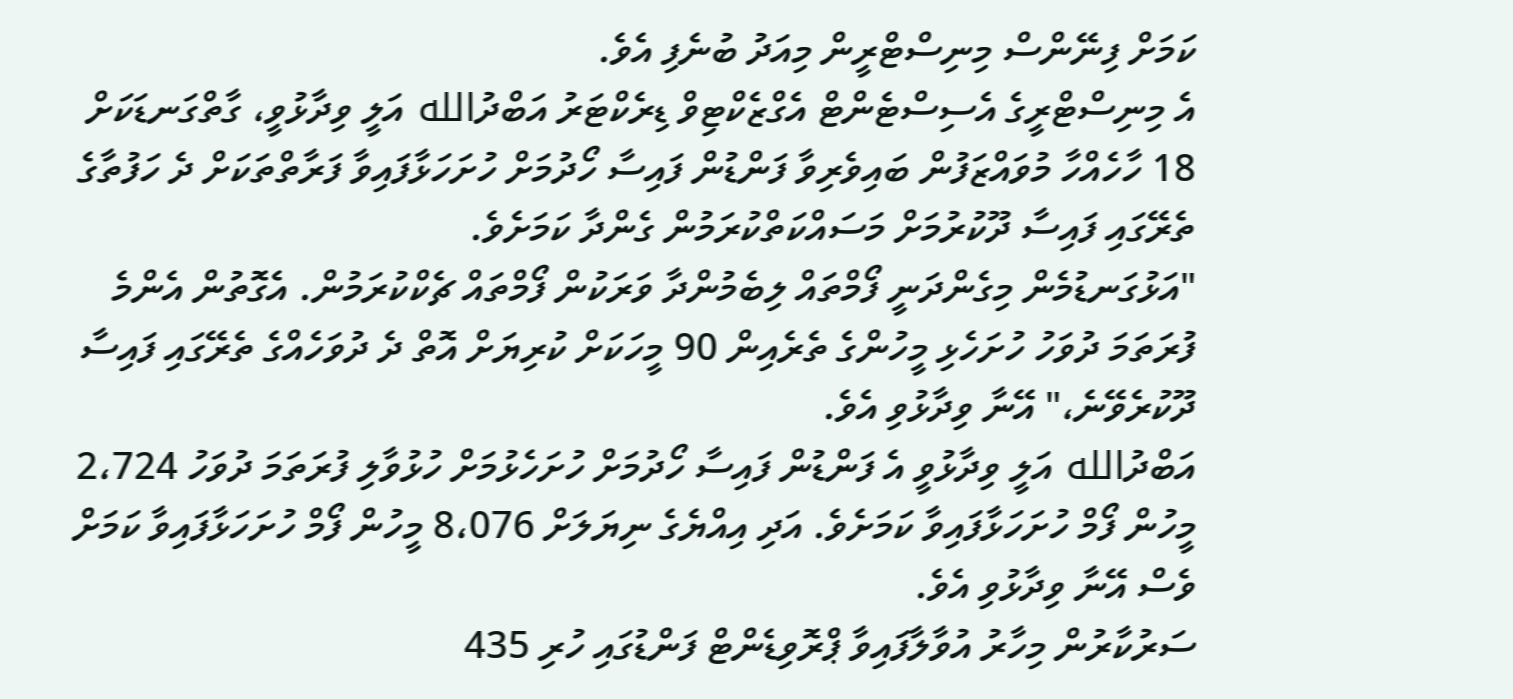ކަމަށް ފިނޭންސް މިނިސްޓްރީން މިއަދު ބުނެފި އެވެ.
އެ މިނިސްޓްރީގެ އެސިސްޓެންޓް އެގްޒެކްޓިވް ޑިރެކްޓަރު އަބްދުالله އަލީ ވިދާޅުވީ، ގާތްގަނޑަކަށް 18 ހާހެއްހާ މުވައްޒަފުން ބައިވެރިވާ ފަންޑުން ފައިސާ ހޯދުމަށް ހުށަހަޅާފައިވާ ފަރާތްތަކަށް ދެ ހަފުތާގެ ތެރޭގައި ފައިސާ ދޫކުރުމަށް މަސައްކަތްކުރަމުން ގެންދާ ކަމަށެވެ.
"އަޅުގަނޑުމެން މިގެންދަނީ ފޯމްތައް ލިބެމުންދާ ވަރަކުން ފޯމްތައް ޗެކްކުރަމުން. އެގޮތުން އެންމެ ފުރަތަމަ ދުވަހު ހުށަހެޅި މީހުންގެ ތެރެއިން 90 މީހަކަށް ކުރިޔަށް އޮތް ދެ ދުވަހެއްގެ ތެރޭގައި ފައިސާ ދޫކުރެވޭނެ،" އޭނާ ވިދާޅުވި އެވެ.
އަބްދުالله އަލީ ވިދާޅުވީ އެ ފަންޑުން ފައިސާ ހޯދުމަށް ހުށަހެޅުމަށް ހުޅުވާލި ފުރަތަމަ ދުވަހު 2،724 މީހުން ފޯމް ހުށަހަޅާފައިވާ ކަމަށެވެ. އަދި އިއްޔެގެ ނިޔަލަށް 8،076 މީހުން ފޯމް ހުށަހަޅާފައިވާ ކަމަށް ވެސް އޭނާ ވިދާޅުވި އެވެ.
ސަރުކާރުން މިހާރު އުވާލާފައިވާ ޕްރޮވިޑެންޓް ފަންޑުގައި ހުރި 435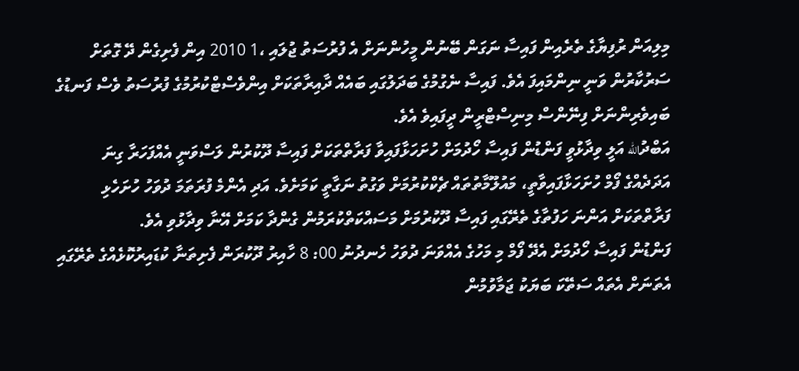މިލިއަން ރުފިޔާގެ ތެރެއިން ފައިސާ ނަގަން ބޭނުން މީހުންނަށް އެ ފުރުސަތު ޖުލައި ،1 2010 އިން ފެށިގެން ދޭ ގޮތަށް ސަރުކާރުން ވަނީ ނިންމައިފަ އެވެ. ފައިސާ ނެގުމުގެ ބަދަލުގައި ބައެއް ދާއިރާތަކަށް އިންވެސްޓްކުރުމުގެ ފުރުސަތު ވެސް ފަނޑުގެ ބައިވެރިންނަށް ފިނޭންސް މިނިސްޓްރީން ދީފައިވެ އެވެ.
އަބްދުالله އަލީ ވިދާޅުވީ ފަންޑުން ފައިސާ ހޯދުމަށް ހުށަހަޅާފައިވާ ފަރާތްތަކަށް ފައިސާ ދޫކުރުން ލަސްވަނީ އެއްފަހަރާ ގިނަ އަދަދެއްގެ ފޯމް ހުށަހަޅާފައިވާތީ، މައުލޫމާތުތައް ޗެކްކުރުމަށް ވަގުތު ނަގާތީ ކަމަށެވެ. އަދި އެންމެ ފުރަތަމަ ދުވަހު ހުށަހެޅި ފަރާތްތަކަށް އަންނަ ހަފުތާގެ ތެރޭގައި ފައިސާ ދޫކުރުމަށް މަސައްކަތްކުރަމުން ގެންދާ ކަމަށް އޭނާ ވިދާޅުވި އެވެ.
ފަންޑުން ފައިސާ ހޯދުމަށް އެދޭ ފޯމް މި މަހުގެ އެއްވަނަ ދުވަހު ހެނދުނު 00: 8 ހާއިރު ދޫކުރަން ފެށިތަނާ ކުޑައިރުކޮޅެއްގެ ތެރޭގައި އެތަނަށް އެތައް ސަތޭކަ ބަޔަކު ޖަމާވުމުން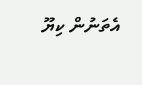އެތަނުން ކިޔޫ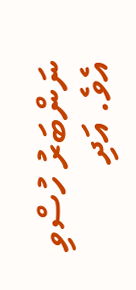ނަންބަރު ހުސްވި އެވެ. އަދި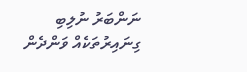ނަންބަރު ނުލިބި ގިނައިރުތަކެއް ވަންދެން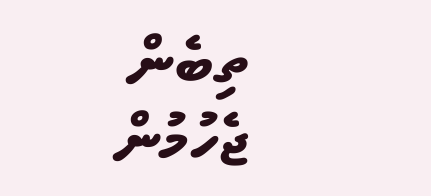ތިބެން ޖެހުމުން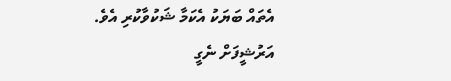އެތައް ބަޔަކު އެކަމާ ޝަކުވާކުރި އެވެ.
އަރުޝީފަށް ނެގީ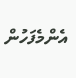އެންމެފަހުން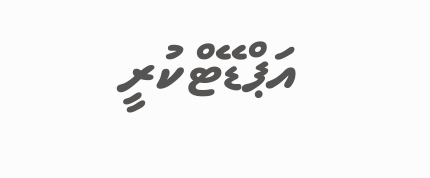އަޕްޑޭޓްކުރީ